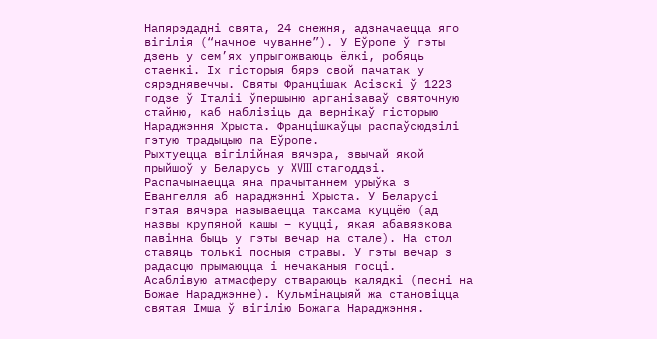Напярэдадні свята, 24 снежня, адзначаецца яго вігілія (“начное чуванне”). У Еўропе ў гэты дзень у сем’ях упрыгожваюць ёлкі, робяць стаенкі. Іх гісторыя бярэ свой пачатак у сярэднявеччы. Святы Францішак Асізскі ў 1223 годзе ў Італіі ўпершыню арганізаваў святочную стайню, каб наблізіць да вернікаў гісторыю Нараджэння Хрыста. Францішкаўцы распаўсюдзілі гэтую традыцыю па Еўропе.
Рыхтуецца вігілійная вячэра, звычай якой прыйшоў у Беларусь у XVIII стагоддзі. Распачынаецца яна прачытаннем урыўка з Евангелля аб нараджэнні Хрыста. У Беларусі гэтая вячэра называецца таксама куццёю (ад назвы крупяной кашы – куцці, якая абавязкова павінна быць у гэты вечар на стале). На стол ставяць толькі посныя стравы. У гэты вечар з радасцю прымаюцца і нечаканыя госці.
Асаблівую атмасферу ствараюць калядкі (песні на Божае Нараджэнне). Кульмінацыяй жа становіцца святая Імша ў вігілію Божага Нараджэння.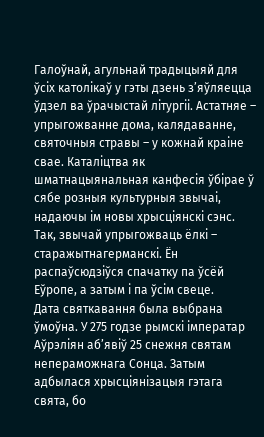Галоўнай, агульнай традыцыяй для ўсіх католікаў у гэты дзень з’яўляецца ўдзел ва ўрачыстай літургіі. Астатняе – упрыгожванне дома, калядаванне, святочныя стравы – у кожнай краіне свае. Каталіцтва як шматнацыянальная канфесія ўбірае ў сябе розныя культурныя звычаі, надаючы ім новы хрысціянскі сэнс.
Так, звычай упрыгожваць ёлкі – старажытнагерманскі. Ён распаўсюдзіўся спачатку па ўсёй Еўропе, а затым і па ўсім свеце.
Дата святкавання была выбрана ўмоўна. У 275 годзе рымскі імператар Аўрэліян аб’явіў 25 снежня святам непераможнага Сонца. Затым адбылася хрысціянізацыя гэтага свята, бо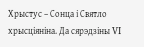Хрыстус – Сонца і Святло хрысціяніна. Да сярэдзіны VI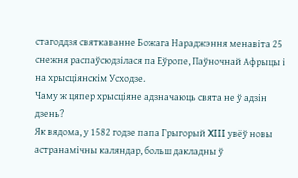стагоддзя святкаванне Божага Нараджэння менавіта 25 снежня распаўсюдзілася па Еўропе, Паўночнай Афрыцы і на хрысціянскім Усходзе.
Чаму ж цяпер хрысціяне адзначаюць свята не ў адзін дзень?
Як вядома, у 1582 годзе папа Грыгорый XIII увёў новы астранамічны каляндар, больш дакладны ў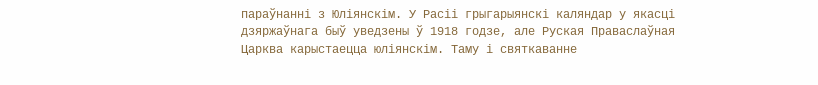параўнанні з Юліянскім. У Расіі грыгарыянскі каляндар у якасці дзяржаўнага быў уведзены ў 1918 годзе, але Руская Праваслаўная Царква карыстаецца юліянскім. Таму і святкаванне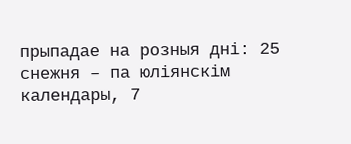прыпадае на розныя дні: 25 снежня – па юліянскім календары, 7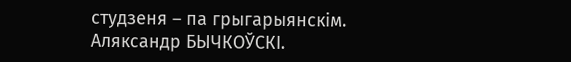студзеня – па грыгарыянскім.
Аляксандр БЫЧКОЎСКІ.